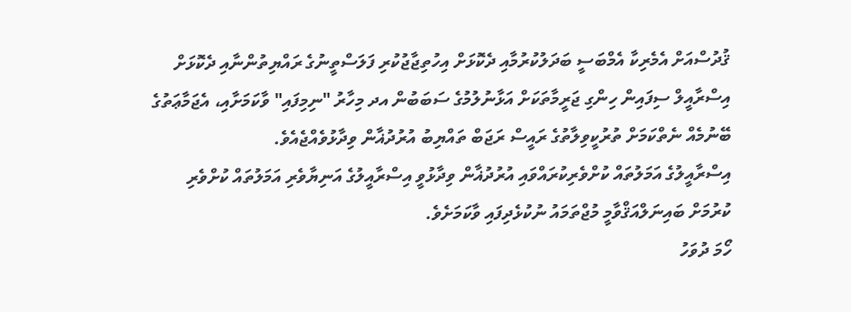ޤުދުސްއަށް އެމެރިކާ އެމްބަސީ ބަދަލުކުރުމާއި ދެކޮޅަށް އިހުތިޖާޖުކުރި ފަލަސްތީނުގެ ރައްޔިތުންނާއި ދެކޮޅަށް އިސްރާއީލް ސިފައިން ހިންގި ޖަރީމާތަކަށް އަޅާނުލުމުގެ ސަބަބުން އދ މިހާރު "ނިމިފައި" ވާކަމަށާއި، އެޖަމާޢަތުގެ ބޭނުމެއް ނެތްކަމަށް ތުރުކީވިލާތުގެ ރައީސް ރަޖަބް ތައްޔިބު އުރުދުޣާން ވިދާޅުވެއްޖެއެވެ.
އިސްރާއީލުގެ އަމަލުތައް ކުށްވެރިކުރައްވައި އުރުދުޣާން ވިދާޅުވީ އިސްރާއީލުގެ އަނިޔާވެރި އަމަލުތައް ކުށްވެރި ކުރުމަށް ބައިނަލްއަޤްވާމީ މުޖްތަމައު ނުކުޅެދިފައި ވާކަމަށެވެ.
ހޯމަ ދުވަހު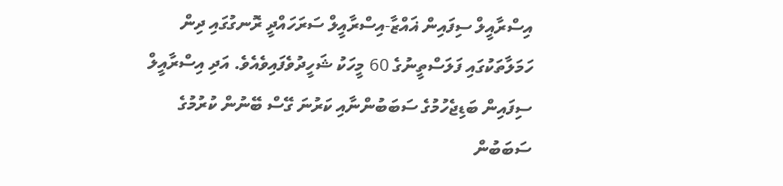އިސްރާއީލް ސިފައިން ޣައްޒާ-އިސްރާއީލް ސަރަހައްދީ ރޮނގުގައި ދިން ހަމަލާތަކުގައި ފަލަސްތީނުގެ 60 މީހަކު ޝަހީދުވެފައިވެއެވެ. އަދި އިސްރާއީލް ސިފައިން ބަޑިޖެހުމުގެ ސަބަބުންނާއި ކަރުނަ ގޭސް ބޭނުން ކުރުމުގެ ސަބަބުން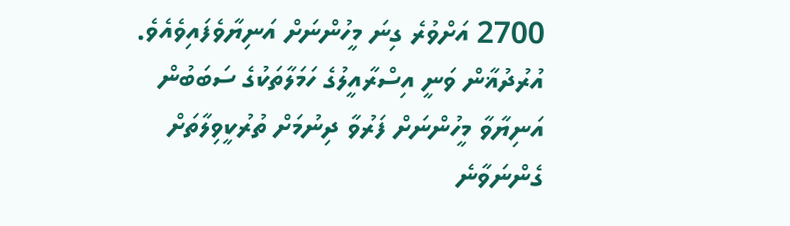2700 އަށްވުރެ ގިނަ މީހުންނަށް އަނިޔާވެފައިވެއެވެ.
އުރުދުޣާން ވަނީ އިސްރާއީލުގެ ހަމަލާތަކުގެ ސަބަބުން އަނިޔާވާ މީހުންނަށް ފަރުވާ ދިނުމަށް ތުރުކީވިލާތަށް ގެންނަވާނެ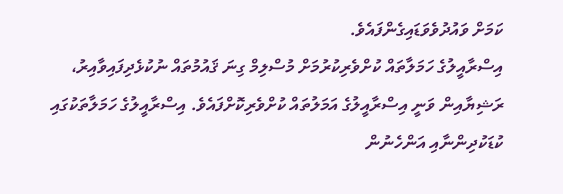ކަމަށް ވައުދުވެވަޑައިގެންފައެވެ.
އިސްރާއީލުގެ ހަމަލާތައް ކުށްވެރިކުރުމަށް މުސްލިމް ގިނަ ޤައުމުތައް ނުކުޅެދިފައިވާއިރު، ރަޝިޔާއިން ވަނީ އިސްރާއީލުގެ އަމަލުތައް ކުށްވެރިކޮށްފައެވެ. އިސްރާއީލުގެ ހަމަލާތަކުގައި ކުޑަކުދިންނާއި އަންހެނުން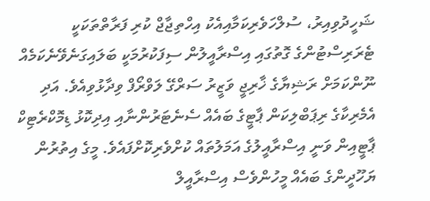ޝަހީދުވިއިރު، ސުލްހަވެރިކަމާއިއެކު އިހްތިޖާޖް ކުރި ފަރާތްތަކަކީ ޓެރަރިސްޓުންގެ ގޮތުގައި އިސްރާއީލުން ސިފަކުރުމަކީ ބަލައިގަނެވޭނެކަމެއް ނޫންކަމަށް ރަޝިޔާގެ ޚާރިޖީ ވަޒީރު ސަރްގޭ ލަވްރޯފް ވިދާޅުވިއެވެ. އަދި އެމެރިކާގެ ރިޕަބްލިކަން ޕާޓީގެ ބައެއް ސެނެޓަރުންނާއި އިދިކޮޅު ޑިމޮކްރެޓިކް ޕާޓީއިން ވަނީ އިސްރާއީލުގެ އަމަލުތައް ކުށްވެރިކޮށްފައެވެ. މީގެ އިތުރުން ޔަހޫދީންގެ ބައެއް މީހުންވެސް އިސްރާއީލް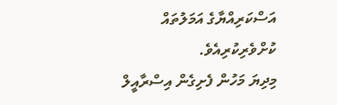އަސްކަރިއްޔާގެ އަމަލުތައް ކުށްވެރިކުރިއެވެ.
މިދިޔަ މަހުން ފެށިގެން އިސްރާއީލް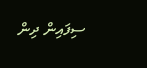ސިފައިން ދިން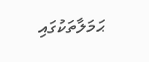ޙަމަލާތަކުގައި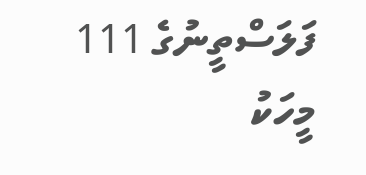ފަލަސްތީނުގެ 111 މީހަކު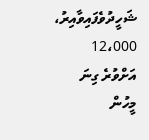ޝަހީދުވެފައިވާއިރު، 12،000 އަށްވުރެ ގިނަ މީހުން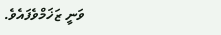ވަނީ ޒަޚަމްވެފައެވެ.